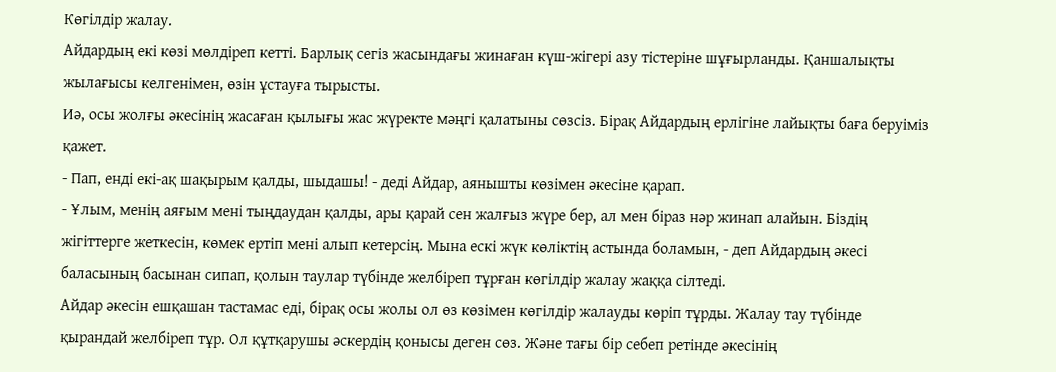Көгілдір жалау.
Айдардың екі көзі мөлдіреп кетті. Барлық сегіз жасындағы жинаған күш-жігері азу тістеріне шұғырланды. Қаншалықты жылағысы келгенімен, өзін ұстауға тырысты.
Иә, осы жолғы әкесінің жасаған қылығы жас жүректе мәңгі қалатыны сөзсіз. Бірақ Айдардың ерлігіне лайықты баға беруіміз қажет.
- Пап, енді екі-ақ шақырым қалды, шыдашы! - деді Айдар, аянышты көзімен әкесіне қарап.
- Ұлым, менің аяғым мені тыңдаудан қалды, ары қарай сен жалғыз жүре бер, ал мен біраз нәр жинап алайын. Біздің жігіттерге жеткесін, көмек ертіп мені алып кетерсің. Мына ескі жүк көліктің астында боламын, - деп Айдардың әкесі баласының басынан сипап, қолын таулар түбінде желбіреп тұрған көгілдір жалау жаққа сілтеді.
Айдар әкесін ешқашан тастамас еді, бірақ осы жолы ол өз көзімен көгілдір жалауды көріп тұрды. Жалау тау түбінде қырандай желбіреп тұр. Ол құтқарушы әскердің қонысы деген сөз. Және тағы бір себеп ретінде әкесінің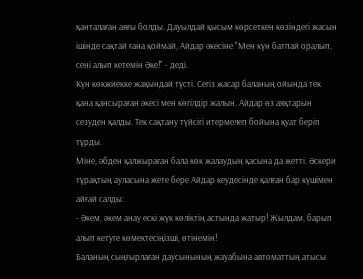қанталаған аяғы болды. Дауылдай қысым көрсеткен көзіндегі жасын ішінде сақтай ғана қоймай, Айдар әкесіне "Мен күн батпай оралып, сені алып кетемін Әке!" - деді.
Күн көкжиекке жақындай түсті. Сегіз жасар баланың ойында тек қана қансыраған әкесі мен көгілдір жалын. Айдар өз аяқтарын сезуден қалды. Тек сақтану түйсігі итермелеп бойына қуат беріп тұрды.
Міне, әбден қалжыраған бала көк жалаудың қасына да жетті. Әскери тұрақтың ауласына жете бере Айдар кеудесінде қалған бар күшімен айғай салды:
- Әкем, әкем анау ескі жүк көліктің астында жатыр! Жылдам, барып алып кетуге көмектесіңізші, өтінемін!
Баланың сыңғырлаған даусынының жауабына автоматтың атысы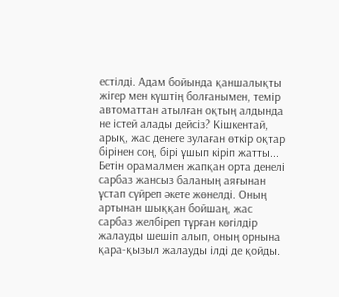естілді. Адам бойында қаншалықты жігер мен күштің болғанымен, темір автоматтан атылған оқтың алдында не істей алады дейсіз? Кішкентай, арық, жас денеге зулаған өткір оқтар бірінен соң, бірі ұшып кіріп жатты...
Бетін орамалмен жапқан орта денелі сарбаз жансыз баланың аяғынан ұстап сүйреп әкете жөнелді. Оның артынан шыққан бойшаң, жас сарбаз желбіреп тұрған көгілдір жалауды шешіп алып, оның орнына қара-қызыл жалауды ілді де қойды.